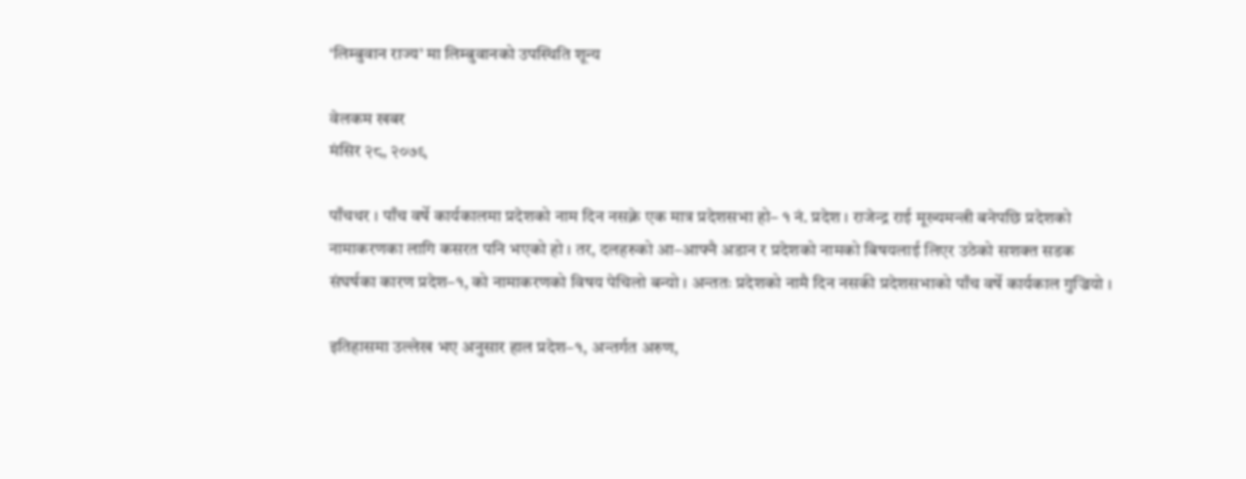‘लिम्बुवान राज्य’ मा लिम्बुवानको उपस्थिति शून्य

वेलकम खबर
मंसिर २८, २०७९

पाँचथर । पाँच वर्षे कार्यकालमा प्रदेशको नाम दिन नसक्ने एक मात्र प्रदेशसभा हो– १ नं. प्रदेश । राजेन्द्र राई मूख्यमन्त्री बनेपछि प्रदेशको नामाकरणका लागि कसरत पनि भएको हो । तर, दलहरुको आ–आफ्नै अडान र प्रदेशको नामको बिषयलाई लिएर उठेको सशक्त सडक संघर्षका कारण प्रदेश–१, को नामाकरणको विषय पेचिलो बन्यो । अन्ततः प्रदेशको नामै दिन नसकी प्रदेशसभाको पाँच वर्षे कार्यकाल गुज्रियो ।

इतिहासमा उल्लेख भए अनुसार हाल प्रदेश–१, अन्तर्गत अरुण,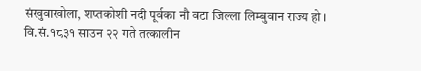संखुवाखोला, शप्तकोशी नदी पूर्वका नौ वटा जिल्ला लिम्बुवान राज्य हो । वि.सं.१८३१ साउन २२ गते तत्कालीन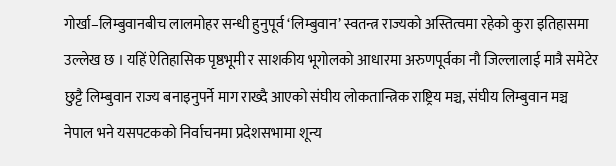गोर्खा–लिम्बुवानबीच लालमोहर सन्धी हुनुपूर्व ‘लिम्बुवान’ स्वतन्त्र राज्यको अस्तित्वमा रहेको कुरा इतिहासमा उल्लेख छ । यहिं ऐतिहासिक पृष्ठभूमी र साशकीय भूगोलको आधारमा अरुणपूर्वका नौ जिल्लालाई मात्रै समेटेर छुट्टै लिम्बुवान राज्य बनाइनुपर्ने माग राख्दै आएको संघीय लोकतान्त्रिक राष्ट्रिय मञ्च, संघीय लिम्बुवान मञ्च नेपाल भने यसपटकको निर्वाचनमा प्रदेशसभामा शून्य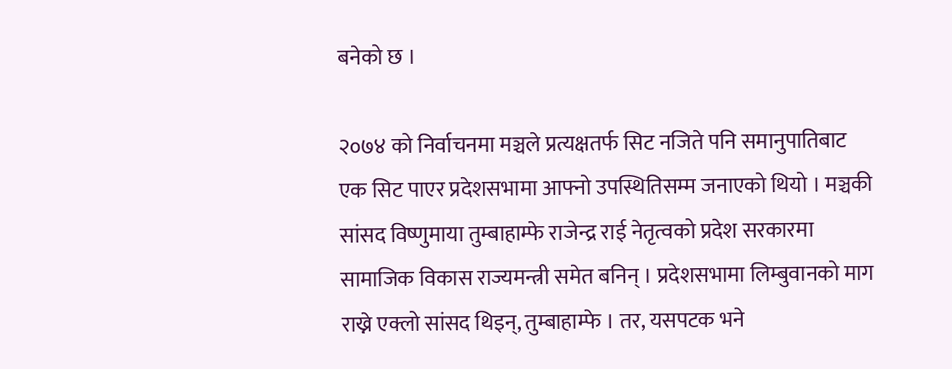बनेको छ ।

२०७४ को निर्वाचनमा मञ्चले प्रत्यक्षतर्फ सिट नजिते पनि समानुपातिबाट एक सिट पाएर प्रदेशसभामा आफ्नो उपस्थितिसम्म जनाएको थियो । मञ्चकी सांसद विष्णुमाया तुम्बाहाम्फे राजेन्द्र राई नेतृत्वको प्रदेश सरकारमा सामाजिक विकास राज्यमन्त्री समेत बनिन् । प्रदेशसभामा लिम्बुवानको माग राख्ने एक्लो सांसद थिइन्, तुम्बाहाम्फे । तर, यसपटक भने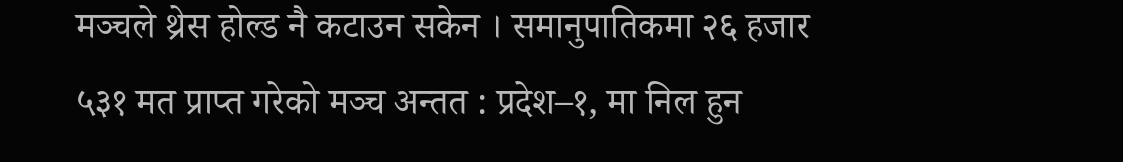मञ्चले थ्रेस होल्ड नै कटाउन सकेन । समानुपातिकमा २६ हजार ५३१ मत प्राप्त गरेको मञ्च अन्तत : प्रदेश–१, मा निल हुन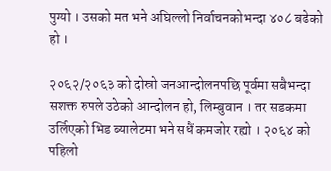पुग्यो । उसको मत भने अघिल्लो निर्वाचनकोभन्दा ४०८ बढेको हो ।

२०६२/२०६३ को दोस्रो जनआन्दोलनपछि पूर्वमा सबैभन्दा सशक्त रुपले उठेको आन्दोलन हो, लिम्बुवान । तर सडकमा उर्लिएको भिड ब्यालेटमा भने सधैं कमजोर रह्यो । २०६४ को पहिलो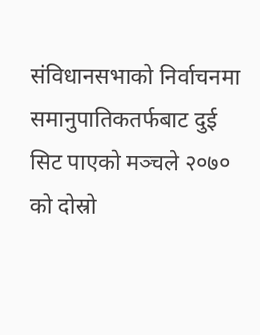संविधानसभाको निर्वाचनमा समानुपातिकतर्फबाट दुई सिट पाएको मञ्चले २०७० को दोस्रो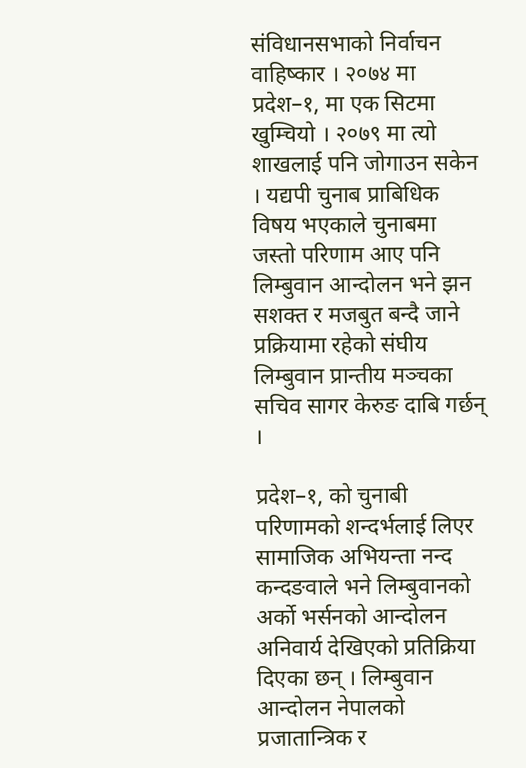संविधानसभाको निर्वाचन वाहिष्कार । २०७४ मा प्रदेश–१, मा एक सिटमा खुम्चियो । २०७९ मा त्यो शाखलाई पनि जोगाउन सकेन । यद्यपी चुनाब प्राबिधिक विषय भएकाले चुनाबमा जस्तो परिणाम आए पनि लिम्बुवान आन्दोलन भने झन सशक्त र मजबुत बन्दै जाने प्रक्रियामा रहेको संघीय लिम्बुवान प्रान्तीय मञ्चका सचिव सागर केरुङ दाबि गर्छन् ।

प्रदेश–१, को चुनाबी परिणामको शन्दर्भलाई लिएर सामाजिक अभियन्ता नन्द कन्दङवाले भने लिम्बुवानको अर्को भर्सनको आन्दोलन अनिवार्य देखिएको प्रतिक्रिया दिएका छन् । लिम्बुवान आन्दोलन नेपालको प्रजातान्त्रिक र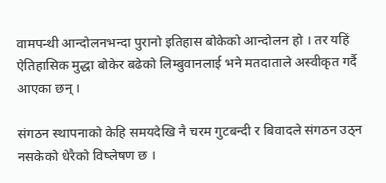वामपन्थी आन्दोलनभन्दा पुरानो इतिहास बोकेको आन्दोलन हो । तर यहिं ऐतिहासिक मुद्धा बोकेर बढेको लिम्बुवानलाई भने मतदाताले अस्वीकृत गर्दै आएका छन् ।

संगठन स्थापनाको केहि समयदेखि नै चरम गुटबन्दी र बिवादले संगठन उठ्न नसकेको धेरैको विष्लेषण छ ।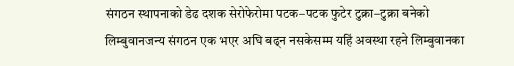संगठन स्थापनाको डेढ दशक सेरोफेरोमा पटक–पटक फुटेर टुक्रा–टुक्रा बनेको लिम्बुवानजन्य संगठन एक भएर अघि बढ्न नसकेसम्म यहिं अवस्था रहने लिम्बुवानका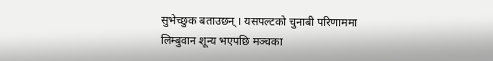सुभेच्छुक बताउछन् । यसपल्टको चुनाबी परिणाममा लिम्बुवान शून्य भएपछि मञ्चका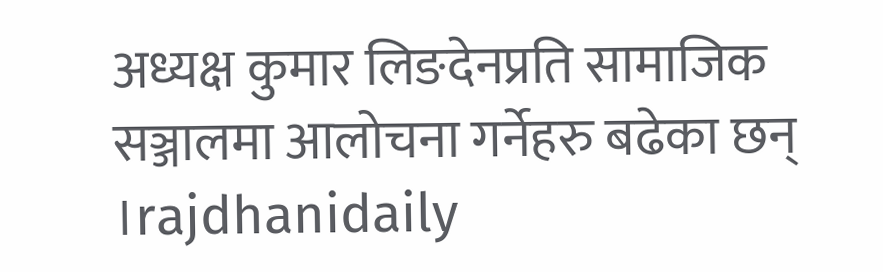अध्यक्ष कुमार लिङदेनप्रति सामाजिक सञ्जालमा आलोचना गर्नेहरु बढेका छन् ।rajdhanidaily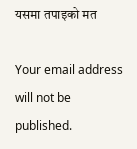यसमा तपाइको मत

Your email address will not be published.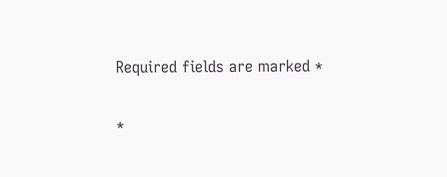Required fields are marked *


*